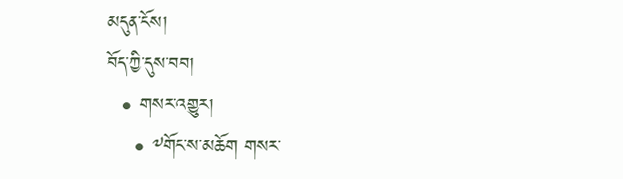མདུན་ངོས།
བོད་ཀྱི་དུས་བབ།
  • གསར་འགྱུར།
    • ༸གོང་ས་མཆོག གསར་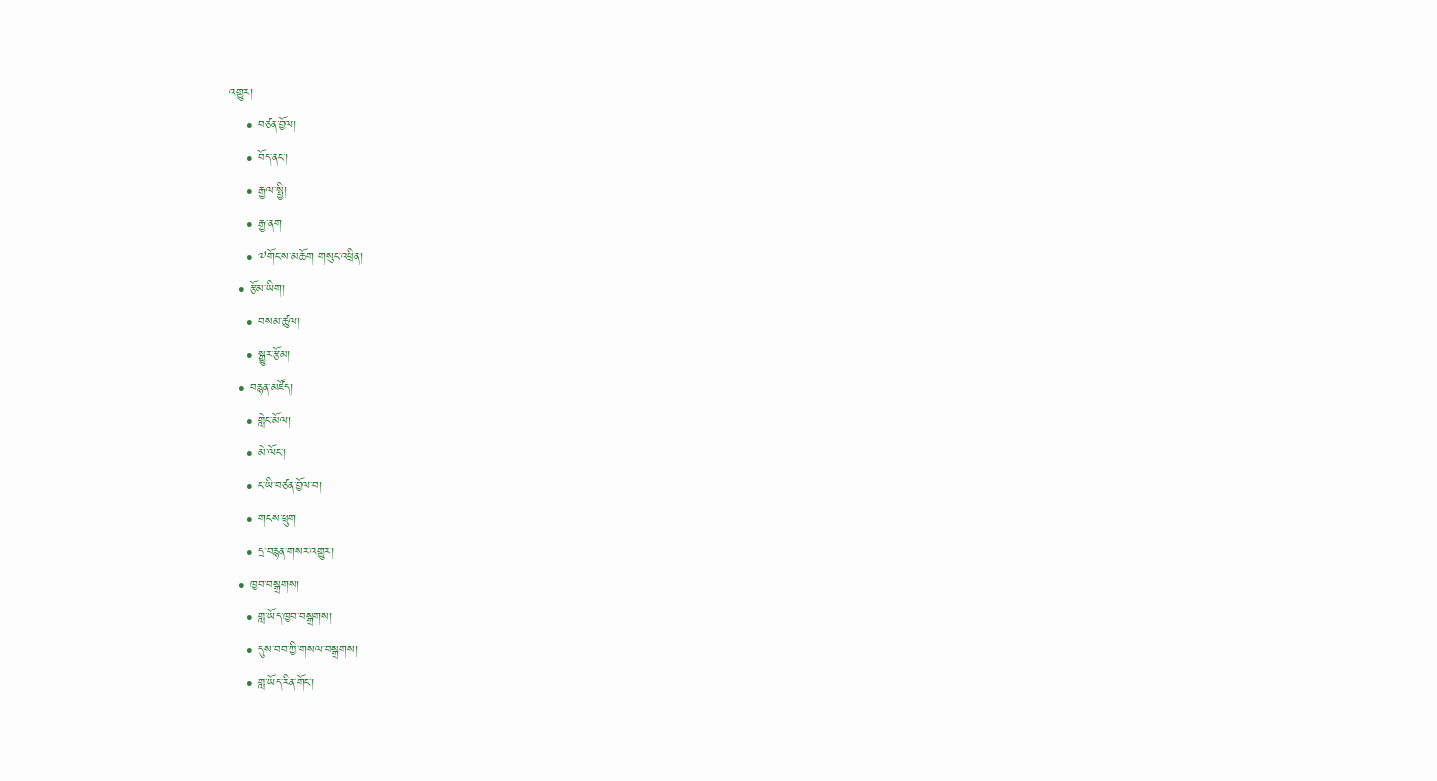འགྱུར།
    • བཙན་བྱོལ།
    • བོད་ནང་།
    • རྒྱལ་སྤྱི།
    • རྒྱ་ནག
    • ༧གོང་ས་མཆོག གསུང་འཕྲིན།
  • རྩོམ་ཡིག།
    • བསམ་ཚུལ།
    • སྒྱུར་རྩོམ།
  • བརྙན་མཛོད།
    • གླེང་མོལ།
    • མེ་ལོང་།
    • ང་ཡི་བཙན་བྱོལ་བ།
    • གངས་ཕྲུག
    • དྲ་བརྙན་གསར་འགྱུར།
  • ཁྱབ་བསྒྲགས།
    • གླ་ཡོད་ཁྱབ་བསྒྲགས།
    • དུས་བབ་ཀྱི་གསལ་བསྒྲགས།
    • གླ་ཡོད་རིན་གོང་།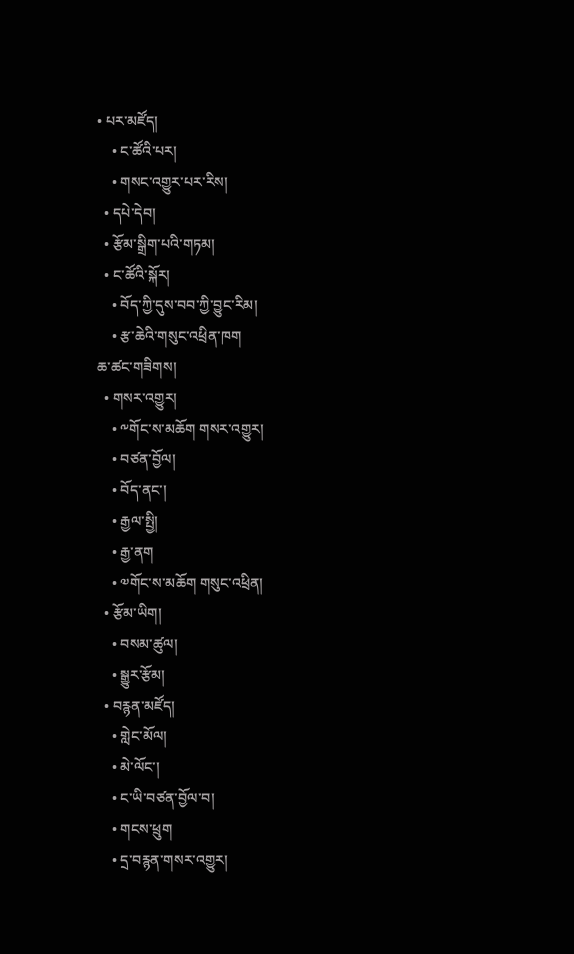• པར་མཛོད།
    • ང་ཚོའི་པར།
    • གསང་འགྱུར་པར་རིས།
  • དཔེ་དེབ།
  • རྩོམ་སྒྲིག་པའི་གཏམ།
  • ང་ཚོའི་སྐོར།
    • བོད་ཀྱི་དུས་བབ་ཀྱི་བྱུང་རིམ།
    • རྩ་ཆེའི་གསུང་འཕྲིན་ཁག
ཆ་ཚང་གཟིགས།
  • གསར་འགྱུར།
    • ༸གོང་ས་མཆོག གསར་འགྱུར།
    • བཙན་བྱོལ།
    • བོད་ནང་།
    • རྒྱལ་སྤྱི།
    • རྒྱ་ནག
    • ༧གོང་ས་མཆོག གསུང་འཕྲིན།
  • རྩོམ་ཡིག།
    • བསམ་ཚུལ།
    • སྒྱུར་རྩོམ།
  • བརྙན་མཛོད།
    • གླེང་མོལ།
    • མེ་ལོང་།
    • ང་ཡི་བཙན་བྱོལ་བ།
    • གངས་ཕྲུག
    • དྲ་བརྙན་གསར་འགྱུར།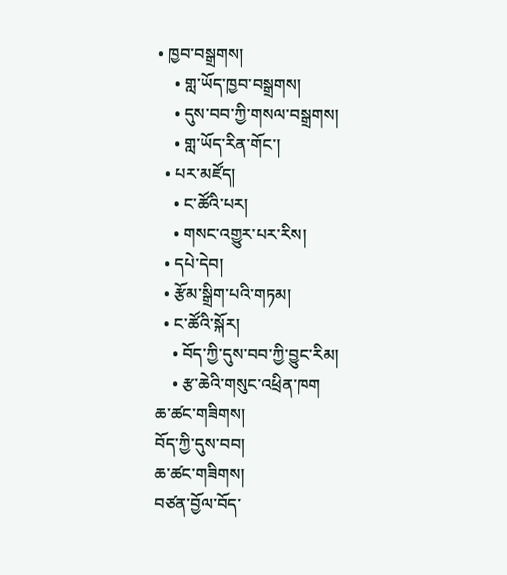• ཁྱབ་བསྒྲགས།
    • གླ་ཡོད་ཁྱབ་བསྒྲགས།
    • དུས་བབ་ཀྱི་གསལ་བསྒྲགས།
    • གླ་ཡོད་རིན་གོང་།
  • པར་མཛོད།
    • ང་ཚོའི་པར།
    • གསང་འགྱུར་པར་རིས།
  • དཔེ་དེབ།
  • རྩོམ་སྒྲིག་པའི་གཏམ།
  • ང་ཚོའི་སྐོར།
    • བོད་ཀྱི་དུས་བབ་ཀྱི་བྱུང་རིམ།
    • རྩ་ཆེའི་གསུང་འཕྲིན་ཁག
ཆ་ཚང་གཟིགས།
བོད་ཀྱི་དུས་བབ།
ཆ་ཚང་གཟིགས།
བཙན་བྱོལ་བོད་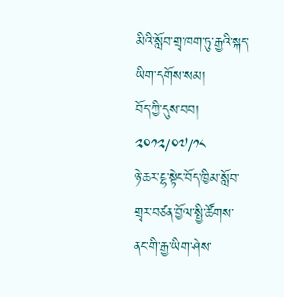མིའི་སློབ་གྲྭ་ཁག་ཏུ་རྒྱའི་སྐད་ཡིག་དགོས་སམ།
བོད་ཀྱི་དུས་བབ།
༢༠༡༢/༠༧/༡༨
ཉེ་ཆར་ངྷ་སྟེང་བོད་ཁྱིམ་སློབ་གྲྭར་བཙན་བྱོལ་སྤྱི་ཚོགས་ནང་གི་རྒྱ་ཡིག་ཤེས་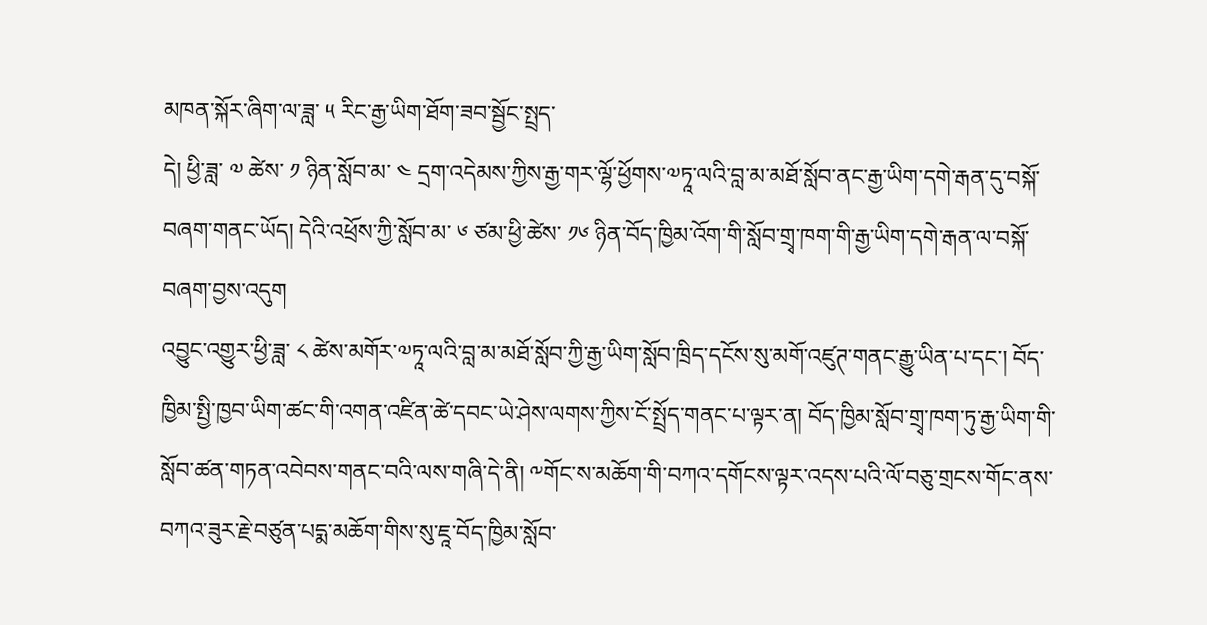མཁན་སྐོར་ཞིག་ལ་ཟླ་ ༥ རིང་རྒྱ་ཡིག་ཐོག་ཟབ་སྦྱོང་སྤྲད་
དེ། ཕྱི་ཟླ་ ༧ ཚེས་ ༡ ཉིན་སློབ་མ་ ༤ དྲག་འདེམས་ཀྱིས་རྒྱ་གར་ལྷོ་ཕྱོགས་༧ཏཱ་ལའི་བླ་མ་མཐོ་སློབ་ནང་རྒྱ་ཡིག་དགེ་རྒན་དུ་བསྐོ་བཞག་གནང་ཡོད། དེའི་འཕྲོས་ཀྱི་སློབ་མ་ ༦ ཙམ་ཕྱི་ཚེས་ ༡༦ ཉིན་བོད་ཁྱིམ་འོག་གི་སློབ་གྲྭ་ཁག་གི་རྒྱ་ཡིག་དགེ་རྒན་ལ་བསྐོ་བཞག་བྱས་འདུག
འབྱུང་འགྱུར་ཕྱི་ཟླ་ ༨ ཚེས་མགོར་༧ཏཱ་ལའི་བླ་མ་མཐོ་སློབ་ཀྱི་རྒྱ་ཡིག་སློབ་ཁྲིད་དངོས་སུ་མགོ་འཛུཊ་གནང་རྒྱུ་ཡིན་པ་དང་། བོད་ཁྱིམ་སྤྱི་ཁྱབ་ཡིག་ཚང་གི་འགན་འཛིན་ཚེ་དབང་ཡེ་ཤེས་ལགས་ཀྱིས་ངོ་སྤྲོད་གནང་པ་ལྟར་ན། བོད་ཁྱིམ་སློབ་གྲྭ་ཁག་ཏུ་རྒྱ་ཡིག་གི་སློབ་ཚན་གཏན་འབེབས་གནང་བའི་ལས་གཞི་དེ་ནི། ༸གོང་ས་མཆོག་གི་བཀའ་དགོངས་ལྟར་འདས་པའི་ལོ་བཅུ་གྲངས་གོང་ནས་བཀའ་ཟུར་རྗེ་བཙུན་པདྨ་མཆོག་གིས་སུ་ཇཱ་བོད་ཁྱིམ་སློབ་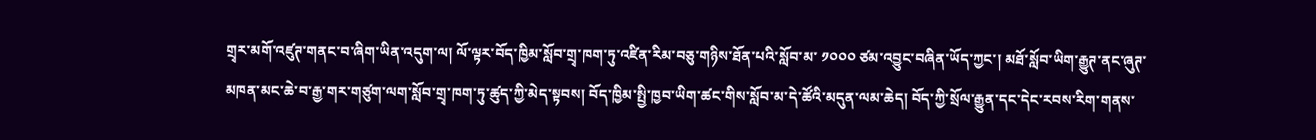གྲྭར་མགོ་འཛུཊ་གནང་བ་ཞིག་ཡིན་འདུག་ལ། ལོ་ལྟར་བོད་ཁྱིམ་སློབ་གྲྭ་ཁག་ཏུ་འཛིན་རིམ་བཅུ་གཉིས་ཐོན་པའི་སློབ་མ་ ༡༠༠༠ ཙམ་འབྱུང་བཞིན་ཡོད་ཀྱང་། མཐོ་སློབ་ཡིག་རྒྱུཊ་ནང་ཞུཊ་མཁན་མང་ཆེ་བ་རྒྱ་གར་གཙུག་ལག་སློབ་གྲྭ་ཁག་ཏུ་ཚུད་ཀྱི་མེད་སྟབས། བོད་ཁྱིམ་སྤྱི་ཁྱབ་ཡིག་ཚང་གིས་སློབ་མ་དེ་ཚོའི་མདུན་ལམ་ཆེད། བོད་ཀྱི་སྲོལ་རྒྱུན་དང་དེང་རབས་རིག་གནས་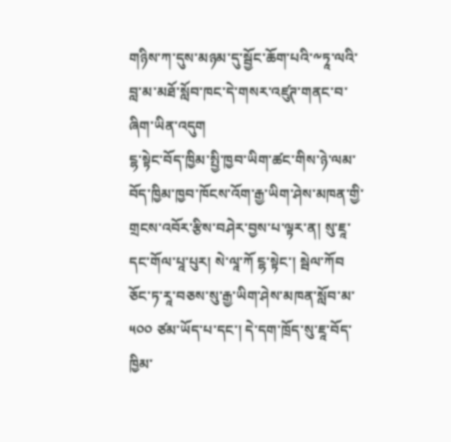གཉིས་ཀ་དུས་མཉམ་དུ་སྦྱོང་ཆོག་པའི་༸ཏཱ་ལའི་བླ་མ་མཐོ་སློབ་ཁང་དེ་གསར་འཛུཊ་གནང་བ་ཞིག་ཡིན་འདུག
ངྷ་སྟེང་བོད་ཁྱིམ་སྤྱི་ཁྱབ་ཡིག་ཚང་གིས་ཉེ་ལམ་བོད་ཁྱིམ་ཁྱབ་ཁོངས་འོག་རྒྱ་ཡིག་ཤེས་མཁན་གྱི་གྲངས་འབོར་རྩིས་བཤེར་བྱས་པ་ལྟར་ན། སུ་ཇཱ་དང་གོལ་པཱ་པུར། སེ་ལཱ་ཀོ ངྷ་སྟེང་། སྦེལ་ཀོབ ཅོང་ཏ་རཱ་བཅས་སུ་རྒྱ་ཡིག་ཤེས་མཁན་སློབ་མ་ ༥༠༠ ཙམ་ཡོད་པ་དང་། དེ་དག་ཁྲོད་སུ་ཇཱ་བོད་ཁྱིམ་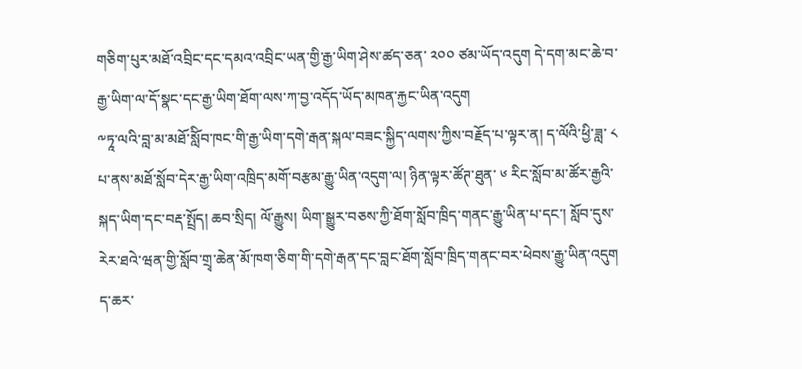གཅིག་པུར་མཐོ་འབྲིང་དང་དམའ་འབྲིང་ཡན་གྱི་རྒྱ་ཡིག་ཤེས་ཚད་ཅན་ ༢༠༠ ཙམ་ཡོད་འདུག དེ་དག་མང་ཆེ་བ་རྒྱ་ཡིག་ལ་དོ་སྣང་དང་རྒྱ་ཡིག་ཐོག་ལས་ཀ་བྱ་འདོད་ཡོད་མཁན་རྐྱང་ཡིན་འདུག
༸ཏཱ་ལའི་བླ་མ་མཐོ་སློིབ་ཁང་གི་རྒྱ་ཡིག་དགེ་རྒན་སྐལ་བཟང་སྐྱིད་ལགས་ཀྱིས་བརྗོད་པ་ལྟར་ན། ད་ལོའི་ཕྱི་ཟླ་ ༨ པ་ནས་མཐོ་སློབ་དེར་རྒྱ་ཡིག་འཁྲིད་མགོ་བརྩམ་རྒྱུ་ཡིན་འདུག་ལ། ཉིན་ལྟར་ཚོཊ་ཐུན་ ༦ རིང་སློབ་མ་ཚོར་རྒྱའི་སྐད་ཡིག་དང་བརྡ་སྤྲོད། ཆབ་སྲིད། ལོ་རྒྱུས། ཡིག་སྒྱུར་བཅས་ཀྱི་ཐོག་སློབ་ཁྲིད་གནང་རྒྱུ་ཡིན་པ་དང་། སློབ་དུས་རེར་ཐའེ་ཝན་གྱི་སློབ་གྲྭ་ཆེན་མོ་ཁག་ཅིག་གི་དགེ་རྒན་དང་བླང་ཐོག་སློབ་ཁྲིད་གནང་བར་ཕེབས་རྒྱུ་ཡིན་འདུག ད་ཆར་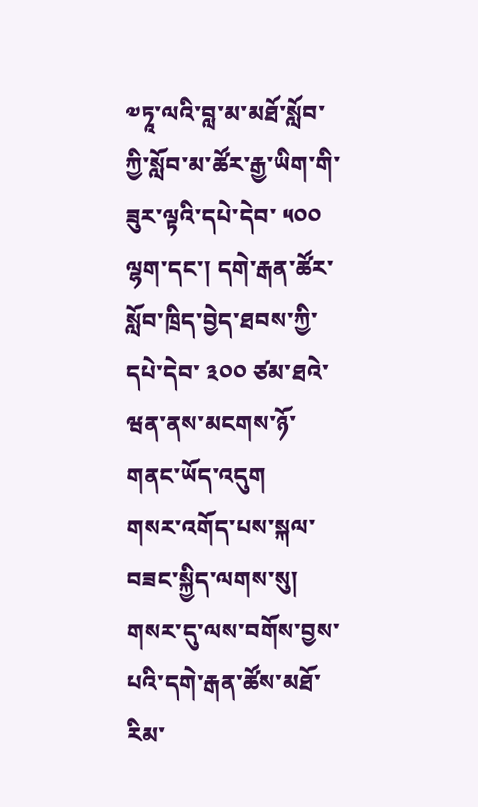༧ཏཱ་ལའི་བླ་མ་མཐོ་སློབ་ཀྱི་སློབ་མ་ཚོར་རྒྱ་ཡིག་གི་ཟུར་ལྟའི་དཔེ་དེབ་ ༥༠༠ ལྷག་དང་། དགེ་རྒན་ཚོར་སློབ་ཁྲིད་བྱེད་ཐབས་ཀྱི་དཔེ་དེབ་ ༣༠༠ ཙམ་ཐའེ་ཝན་ནས་མངགས་ཉོ་གནང་ཡོད་འདུག
གསར་འགོད་པས་སྐལ་བཟང་སྐྱིད་ལགས་སུ། གསར་དུ་ལས་བགོས་བྱས་པའི་དགེ་རྒན་ཚོས་མཐོ་རིམ་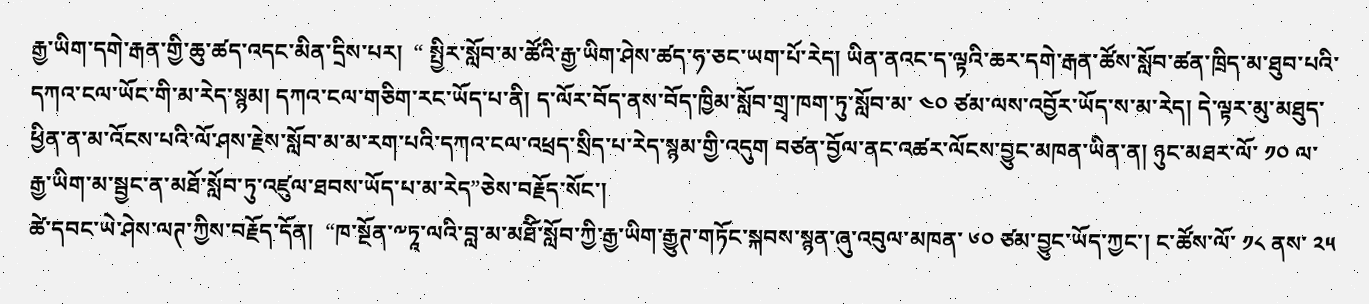རྒྱ་ཡིག་དགེ་རྒན་གྱི་ཆུ་ཚད་འདང་མིན་དྲིས་པར།  “ སྤྱིར་སློབ་མ་ཚོའི་རྒྱ་ཡིག་ཤེས་ཚད་ཧ་ཅང་ཡག་པོ་རེད། ཡིན་ནའང་ད་ལྟའི་ཆར་དགེ་རྒན་ཚོས་སློབ་ཚན་ཁྲིད་མ་ཐུབ་པའི་དཀའ་ངལ་ཡོང་གི་མ་རེད་སྙམ། དཀའ་ངལ་གཅིག་རང་ཡོད་པ་ནི། ད་ལོར་བོད་ནས་བོད་ཁྱིམ་སློབ་གྲྭ་ཁག་ཏུ་སློབ་མ་ ༤༠ ཙམ་ལས་འབྱོར་ཡོད་ས་མ་རེད། དེ་ལྟར་མུ་མཐུད་ཕྱིན་ན་མ་འོངས་པའི་ལོ་ཤས་རྗེས་སློབ་མ་མ་རག་པའི་དཀའ་ངལ་འཕྲད་སྲིད་པ་རེད་སྙམ་གྱི་འདུག བཙན་བྱོལ་ནང་འཚར་ལོངས་བྱུང་མཁན་ཡིན་ན། ཉུང་མཐར་ལོ་ ༡༠ ལ་རྒྱ་ཡིག་མ་སྦྱང་ན་མཐོ་སློབ་ཏུ་འཛུལ་ཐབས་ཡོད་པ་མ་རེད”ཅེས་བརྗོད་སོང་།
ཚེ་དབང་ཡེ་ཤེས་ལཊ་ཀྱིས་བརྗོད་དོན།  “ཁ་སྔོན་༸ཏཱ་ལའི་བླ་མ་མཐོི་སློབ་ཀྱི་རྒྱ་ཡིག་རྒྱུཊ་གཏོང་སྐབས་སྙན་ཞུ་འབུལ་མཁན་ ༦༠ ཙམ་བྱུང་ཡོད་ཀྱང་། ང་ཚོས་ལོ་ ༡༨ ནས་ ༢༥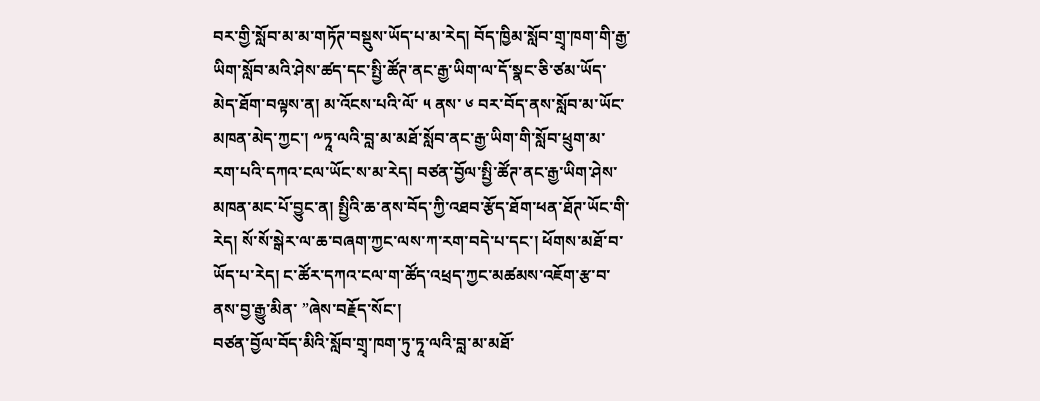བར་གྱི་སློབ་མ་མ་གཏོཊ་བསྡུས་ཡོད་པ་མ་རེད། བོད་ཁྱིམ་སློབ་གྲྭ་ཁག་གི་རྒྱ་ཡིག་སློབ་མའི་ཤེས་ཚད་དང་སྤྱི་ཚོཊ་ནང་རྒྱ་ཡིག་ལ་དོ་སྣང་ཅི་ཙམ་ཡོད་མེད་ཐོག་བལྟས་ན། མ་འོངས་པའི་ལོ་ ༥ ནས་ ༦ བར་བོད་ནས་སློབ་མ་ཡོང་མཁན་མེད་ཀྱང་། ༸ཏཱ་ལའི་བླ་མ་མཐོ་སློབ་ནང་རྒྱ་ཡིག་གི་སློབ་ཕྲུག་མ་རག་པའི་དཀའ་ངལ་ཡོང་ས་མ་རེད། བཙན་བྱོལ་སྤྱི་ཚོཊ་ནང་རྒྱ་ཡིག་ཤེས་མཁན་མང་པོ་བྱུང་ན། སྤྱིའི་ཆ་ནས་བོད་ཀྱི་འཐབ་རྩོད་ཐོག་ཕན་ཐོཊ་ཡོང་གི་རེད། སོ་སོ་སྒེར་ལ་ཆ་བཞག་ཀྱང་ལས་ཀ་རག་བདེ་པ་དང་། ཕོགས་མཐོ་བ་ཡོད་པ་རེད། ང་ཚོར་དཀའ་ངལ་ག་ཚོད་འཕྲད་ཀྱང་མཚམས་འཇོག་རྩ་བ་ནས་བྱ་རྒྱུ་མིན་ ”ཞེས་བརྗོད་སོང་།
བཙན་བྱོལ་བོད་མིའི་སློབ་གྲྭ་ཁག་ཏུ་ཏཱ་ལའི་བླ་མ་མཐོ་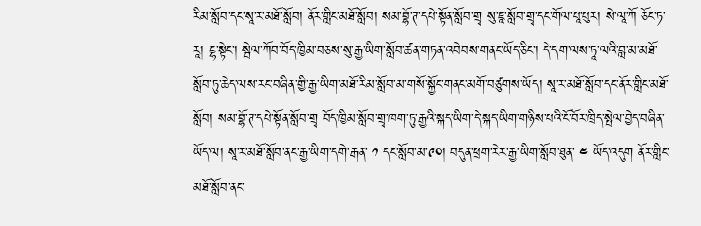རིམ་སློབ་དང་སཱ་ར་མཐོ་སློབ། ནོར་གླིང་མཐོ་སློབ། སམ་བྷོ་ཊ་དཔེ་སྟོན་སློབ་གྲྭ སུ་ཇཱ་སློབ་གྲྭ་དང་གོལ་པཱ་པུར། སེ་ལཱ་ཀོ ཅོང་ཏ་རཱ། ངྷ་སྟེང་། སྦེལ་ཀོབ་བོད་ཁྱིམ་བཅས་སུ་རྒྱ་ཡིག་སློབ་ཚན་གཏན་འབེབས་གནང་ཡོད་ཅིང་། དེ་དག་ལས་ཏཱ་ལའི་བླ་མ་མཐོ་སློབ་ཏུ་ཆེད་ལས་རང་བཞིན་གྱི་རྒྱ་ཡིག་མཐོ་རིམ་སློབ་མ་གསོ་སྐྱོང་གནང་མགོ་བཙུགས་ཡོད། སཱ་ར་མཐོ་སློབ་དང་ནོར་གླིང་མཐོ་སློབ། སམ་བྷོ་ཊ་དཔེ་སྟོན་སློབ་གྲྭ བོད་ཁྱིམ་སློབ་གྲྭ་ཁག་ཏུ་རྒྱའི་སྐད་ཡིག་དེ་སྐད་ཡིག་གཉིས་པའི་ངོ་བོར་ཁྲིད་སྤེལ་བྱེད་བཞིན་ཡོད་ལ། སཱ་ར་མཐོ་སློབ་ནང་རྒྱ་ཡིག་དགེ་རྒན་ ༡ དང་སློབ་མ་༩༠། བདུན་ཕྲག་རེར་རྒྱ་ཡིག་སློབ་ཐུན་ ༤ ཡོད་འདུག ནོར་གླིང་མཐོ་སློབ་ནང་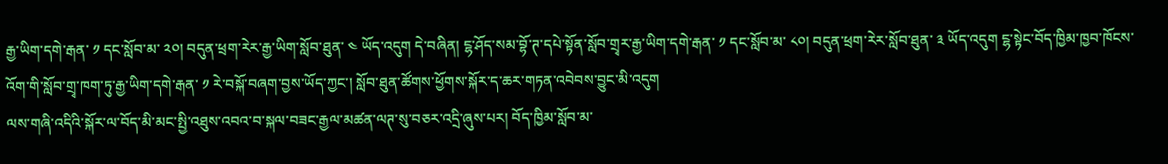རྒྱ་ཡིག་དགེ་རྒན་ ༡ དང་སློབ་མ་ ༢༠། བདུན་ཕྲག་རེར་རྒྱ་ཡིག་སློབ་ཐུན་ ༤ ཡོད་འདུག དེ་བཞིན། ངྷ་ཤོད་སམ་བྷོ་ཊ་དཔེ་སྟོན་སློབ་གྲྭར་རྒྱ་ཡིག་དགེ་རྒན་ ༡ དང་སློབ་མ་ ༨༠། བདུན་ཕྲག་རེར་སློབ་ཐུན་ ༣ ཡོད་འདུག ངྷ་སྟེང་བོད་ཁྱིམ་ཁྱབ་ཁོངས་འོག་གི་སློབ་གྲྭ་ཁག་ཏུ་རྒྱ་ཡིག་དགེ་རྒན་ ༡ རེ་བསྐོ་བཞག་བྱས་ཡོད་ཀྱང་། སློབ་ཐུན་ཚོགས་ཕྱོགས་སྐོར་ད་ཆར་གཏན་འབེབས་བྱུང་མི་འདུག
ལས་གཞི་འདིའི་སྐོར་ལ་བོད་མི་མང་སྤྱི་འཐུས་འབའ་བ་སྐལ་བཟང་རྒྱལ་མཚན་ལཊ་སུ་བཅར་འདྲི་ཞུས་པར། བོད་ཁྱིམ་སློབ་མ་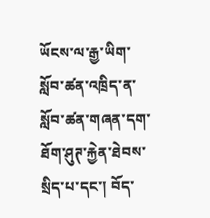ཡོངས་ལ་རྒྱ་ཡིག་སློབ་ཚན་འཁྲིད་ན་སློབ་ཚན་གཞན་དག་ཐོག་ཤུཊ་རྐྱེན་ཐེབས་སྲིད་པ་དང་། བོད་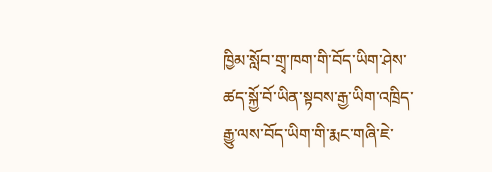ཁྱིམ་སློབ་གྲྭ་ཁག་གི་བོད་ཡིག་ཤེས་ཚད་སྐྱོ་བོ་ཡིན་སྟབས་རྒྱ་ཡིག་འཁྲིད་རྒྱུ་ལས་བོད་ཡིག་གི་རྨང་གཞི་ཇེ་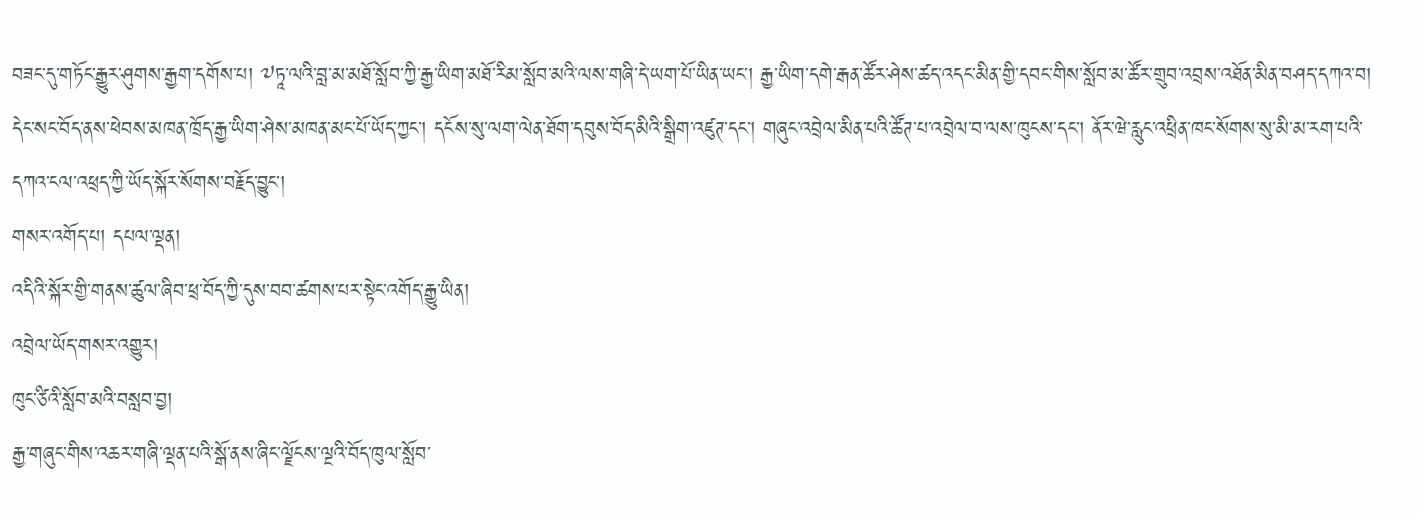བཟང་དུ་གཏོང་རྒྱུར་ཤུགས་རྒྱག་དགོས་པ། ༧ཏཱ་ལའི་བླ་མ་མཐོ་སློབ་ཀྱི་རྒྱ་ཡིག་མཐོ་རིམ་སློབ་མའི་ལས་གཞི་དེ་ཡག་པོ་ཡིན་ཡང་། རྒྱ་ཡིག་དགེ་རྒན་ཚོར་ཤེས་ཚད་འདང་མིན་གྱི་དབང་གིས་སློབ་མ་ཚོར་གྲུབ་འབྲས་འཐོན་མིན་བཤད་དཀའ་བ། དེང་སང་བོད་ནས་ཕེབས་མཁན་ཁྲོད་རྒྱ་ཡིག་ཤེས་མཁན་མང་པོ་ཡོད་ཀྱང་། དངོས་སུ་ལག་ལེན་ཐོག་དབུས་བོད་མིའི་སྒྲིག་འཛུཊ་དང་། གཞུང་འབྲེལ་མིན་པའི་ཚོཊ་པ་འབྲེལ་བ་ལས་ཁུངས་དང་། ནོར་ཝེ་རླུང་འཕྲིན་ཁང་སོགས་སུ་མི་མ་རག་པའི་དཀའ་ངལ་འཕྲད་ཀྱི་ཡོད་སྐོར་སོགས་བརྗོད་བྱུང་།
གསར་འགོད་པ། དཔལ་ལྡན།
འདིའི་སྐོར་གྱི་གནས་ཚུལ་ཞིབ་ཕྲ་བོད་ཀྱི་དུས་བབ་ཚགས་པར་སྟེང་འགོད་རྒྱུ་ཡིན།
འབྲེལ་ཡོད་གསར་འགྱུར།
ཁུང་ཙིའི་སློབ་མའི་བསླབ་བྱ།
རྒྱ་གཞུང་གིས་འཆར་གཞི་ལྡན་པའི་སྒོ་ནས་ཞིང་ལྗོངས་ལྔའི་བོད་ཁུལ་སློབ་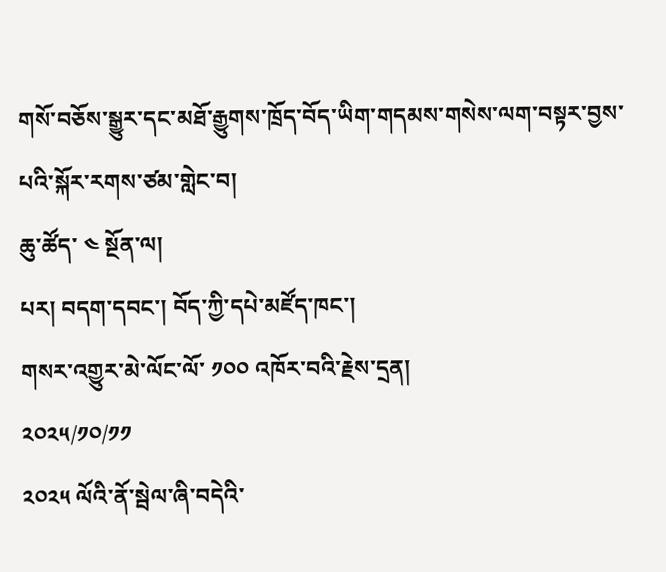གསོ་བཅོས་སྒྱུར་དང་མཐོ་རྒྱུགས་ཁྲོད་བོད་ཡིག་གདམས་གསེས་ལག་བསྟར་བྱས་པའི་སྐོར་རགས་ཙམ་གླེང་བ།
ཆུ་ཚོད་ ༤ སྔོན་ལ།
པར། བདག་དབང་། བོད་ཀྱི་དཔེ་མཛོད་ཁང་།
གསར་འགྱུར་མེ་ལོང་ལོ་ ༡༠༠ འཁོར་བའི་རྗེས་དྲན།
༢༠༢༥/༡༠/༡༡
༢༠༢༥ ལོའི་ནོ་སྦེལ་ཞི་བདེའི་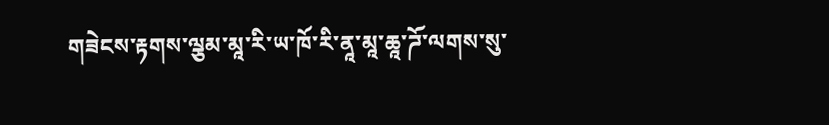གཟེངས་རྟགས་ལྕམ་མཱ་རི་ཡ་ཁོ་རི་ནཱ་མཱ་ཆཱ་ཌོ་ལགས་སུ་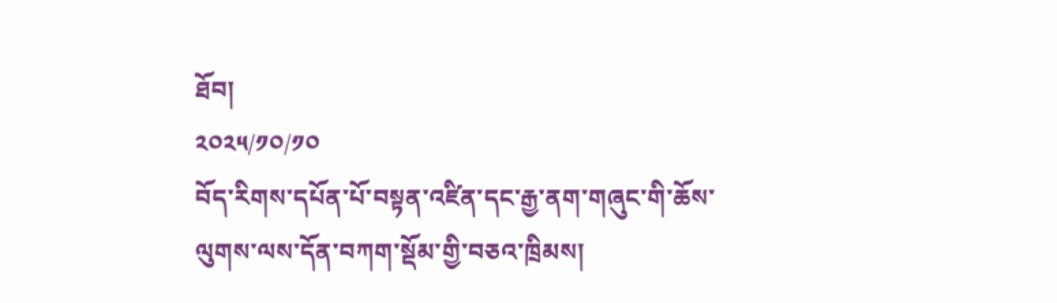ཐོབ།
༢༠༢༥/༡༠/༡༠
བོད་རིགས་དཔོན་པོ་བསྟན་འཛིན་དང་རྒྱ་ནག་གཞུང་གི་ཆོས་ལུགས་ལས་དོན་བཀག་སྡོམ་གྱི་བཅའ་ཁྲིམས།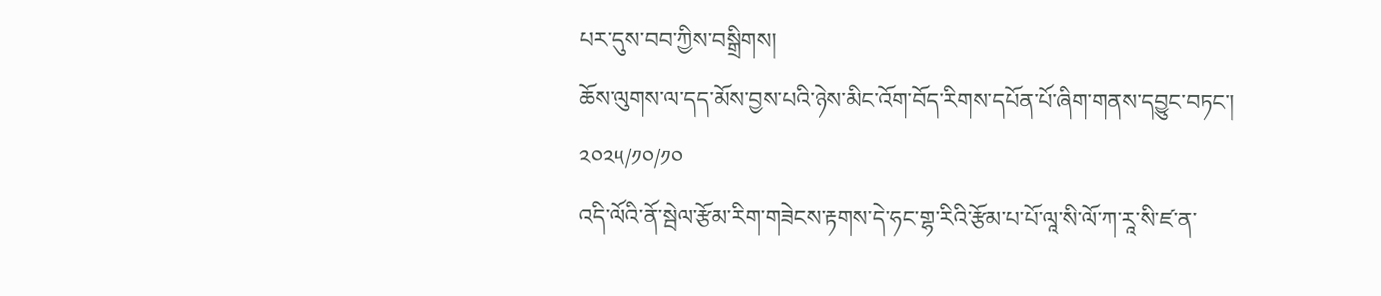པར་དུས་བབ་ཀྱིས་བསྒྲིགས།
ཆོས་ལུགས་ལ་དད་མོས་བྱས་པའི་ཉེས་མིང་འོག་བོད་རིགས་དཔོན་པོ་ཞིག་གནས་དབྱུང་བཏང་།
༢༠༢༥/༡༠/༡༠
འདི་ལོའི་ནོ་སྦེལ་རྩོམ་རིག་གཟེངས་རྟགས་དེ་ཧང་གྷ་རིའི་རྩོམ་པ་པོ་ལཱ་སི་ལོ་ཀ་རཱ་སི་ཛ་ན་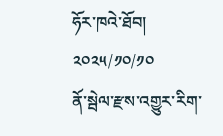ཧོར་ཁའེ་ཐོབ།
༢༠༢༥/༡༠/༡༠
ནོ་སྦེལ་རྫས་འགྱུར་རིག་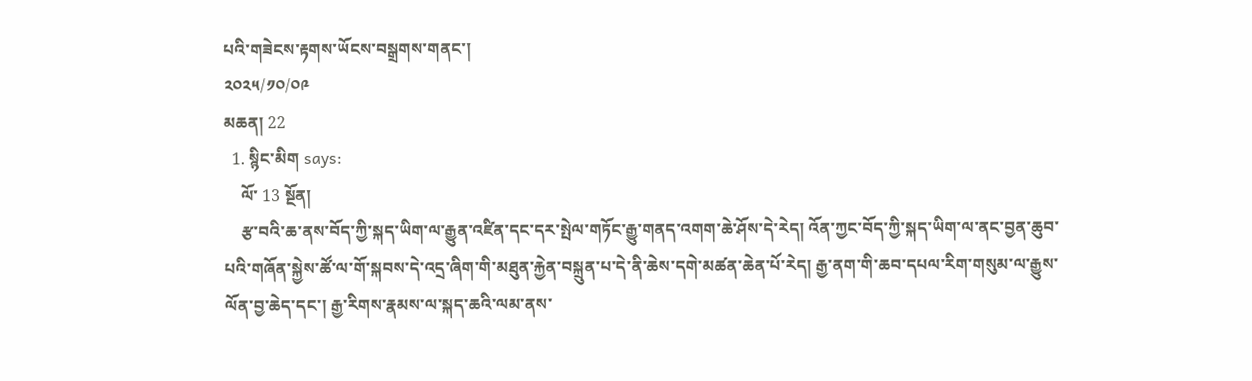པའི་གཟེངས་རྟགས་ཡོངས་བསྒྲགས་གནང་།
༢༠༢༥/༡༠/༠༩
མཆན། 22
  1. སྙིང་མིག says:
    ལོ་ 13 སྔོན།
    རྩ་བའི་ཆ་ནས་བོད་ཀྱི་སྐད་ཡིག་ལ་རྒྱུན་འཛིན་དང་དར་སྤེལ་གཏོང་རྒྱུ་གནད་འགག་ཆེ་ཤོས་དེ་རེད། འོན་ཀྱང་བོད་ཀྱི་སྐད་ཡིག་ལ་ནང་བྱན་ཆུབ་པའི་གཞོན་སྐྱེས་ཚོ་ལ་གོ་སྐབས་དེ་འདྲ་ཞིག་གི་མཐུན་རྐྱེན་བསྐྲུན་པ་དེ་ནི་ཆེས་དགེ་མཚན་ཆེན་པོ་རེད། རྒྱ་ནག་གི་ཆབ་དཔལ་རིག་གསུམ་ལ་རྒྱུས་ལོན་བྱ་ཆེད་དང་། རྒྱ་རིགས་རྣམས་ལ་སྐད་ཆའི་ལམ་ནས་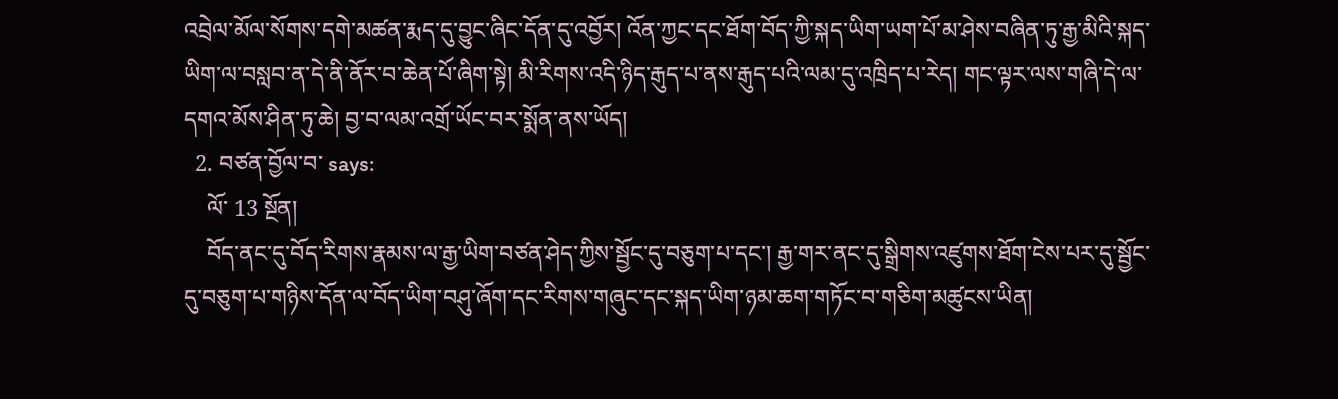འབྲེལ་མོལ་སོགས་དགེ་མཚན་རྨད་དུ་བྱུང་ཞིང་དོན་དུ་འབྱོར། འོན་ཀྱང་དང་ཐོག་བོད་ཀྱི་སྐད་ཡིག་ཡག་པོ་མ་ཤེས་བཞིན་ཏུ་རྒྱ་མིའི་སྐད་ཡིག་ལ་བསླབ་ན་དེ་ནི་ནོར་བ་ཆེན་པོ་ཞིག་སྟེ། མི་རིགས་འདི་ཉིད་རྒུད་པ་ནས་རྒུད་པའི་ལམ་དུ་འཁྲིད་པ་རེད། གང་ལྟར་ལས་གཞི་དེ་ལ་དགའ་མོས་ཤིན་ཏུ་ཆེ། བྱ་བ་ལམ་འགྲོ་ཡོང་བར་སྨོན་ནས་ཡོད།
  2. བཙན་བྱོལ་བ་ says:
    ལོ་ 13 སྔོན།
    བོད་ནང་དུ་བོད་རིགས་རྣམས་ལ་རྒྱ་ཡིག་བཙན་ཤེད་ཀྱིས་སྦྱོང་དུ་བཅུག་པ་དང་། རྒྱ་གར་ནང་དུ་སྒྲིགས་འཛུགས་ཐོག་ངེས་པར་དུ་སྦྱོང་དུ་བཅུག་པ་གཉིས་དོན་ལ་བོད་ཡིག་བཤུ་ཞོག་དང་རིགས་གཞུང་དང་སྐད་ཡིག་ཉམ་ཆག་གཏོང་བ་གཅིག་མཚུངས་ཡིན།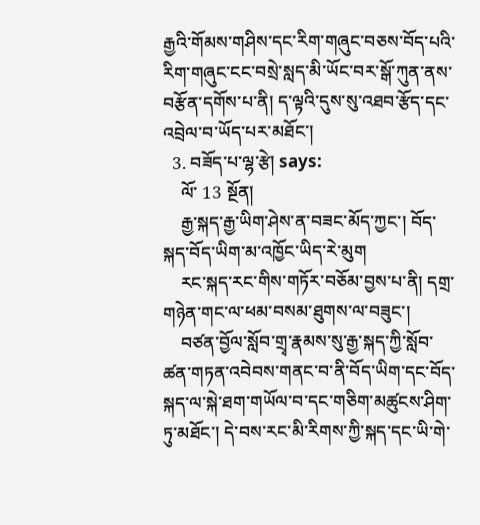རྒྱའི་གོམས་གཤིས་དང་རིག་གཞུང་བཅས་བོད་པའི་རིག་གཞུང་ངང་བསྲེ་སླད་མི་ཡོང་བར་སྒོ་ཀུན་ནས་བརྩོན་དགོས་པ་ནི། ད་ལྟའི་དུས་སུ་འཐབ་རྩོད་དང་འབྲེལ་བ་ཡོད་པར་མཐོང་།
  3. བཟོད་པ་ལྷ་རྩེ། says:
    ལོ་ 13 སྔོན།
    རྒྱ་སྐད་རྒྱ་ཡིག་ཤེས་ན་བཟང་མོད་ཀྱང་། བོད་སྐད་བོད་ཡིག་མ་འཁྱོང་ཡིད་རེ་མུག
    རང་སྐད་རང་གིས་གཏོར་བཅོམ་བྱས་པ་ནི། དགྲ་གཉེན་གང་ལ་ཕམ་བསམ་ཐུགས་ལ་བཟུང་།
    བཙན་བྱོལ་སློབ་གྲྭ་རྣམས་སུ་རྒྱ་སྐད་ཀྱི་སློབ་ཚན་གཏན་འབེབས་གནང་བ་ནི་བོད་ཡིག་དང་བོད་སྐད་ལ་སྐེ་ཐག་གཡོལ་བ་དང་གཅིག་མཚུངས་ཤིག་ཏུ་མཐོང་། དེ་བས་རང་མི་རིགས་ཀྱི་སྐད་དང་ཡི་གེ་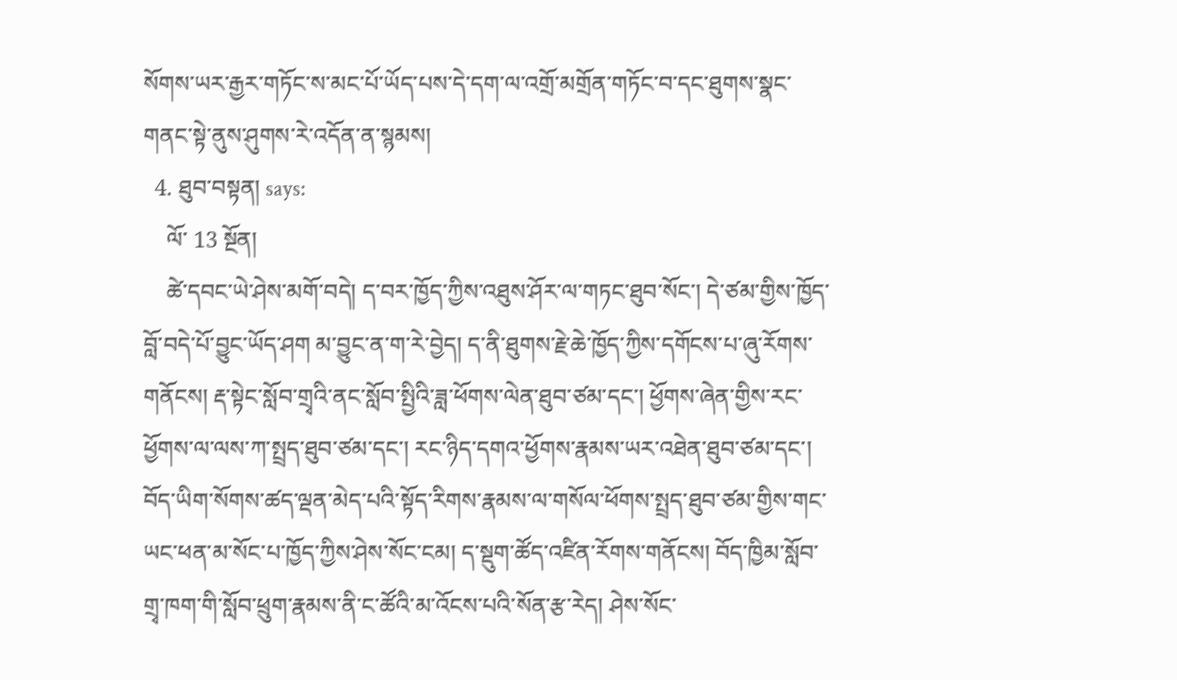སོགས་ཡར་རྒྱར་གཏོང་ས་མང་པོ་ཡོད་པས་དེ་དག་ལ་འགྲོ་མགྲོན་གཏོང་བ་དང་ཐུགས་སྣང་གནང་སྟེ་ནུས་ཤུགས་རེ་འདོན་ན་སྙམས།
  4. ཐུབ་བསྟན། says:
    ལོ་ 13 སྔོན།
    ཚེ་དབང་ཡེ་ཤེས་མགོ་བདེ། ད་བར་ཁྱོད་ཀྱིས་འཐུས་ཤོར་ལ་གཏང་ཐུབ་སོང་། དེ་ཙམ་གྱིས་ཁྱོད་བློ་བདེ་པོ་བྱུང་ཡོད་ཤག མ་བྱུང་ན་ག་རེ་བྱེད། ད་ནི་ཐུགས་རྗེ་ཆེ་ཁྱོད་ཀྱིས་དགོངས་པ་ཞུ་རོགས་གནོངས། རྡ་སྟེང་སློབ་གྲྭའི་ནང་སློབ་སྤྱིའི་ཟླ་ཕོགས་ལེན་ཐུབ་ཙམ་དང་། ཕྱོགས་ཞེན་གྱིས་རང་ཕྱོགས་ལ་ལས་ཀ་སྤྲད་ཐུབ་ཙམ་དང་། རང་ཉིད་དགའ་ཕྱོགས་རྣམས་ཡར་འཐེན་ཐུབ་ཙམ་དང་། བོད་ཡིག་སོགས་ཚད་ལྡན་མེད་པའི་སྟོད་རིགས་རྣམས་ལ་གསོལ་ཕོགས་སྤྲད་ཐུབ་ཙམ་གྱིས་གང་ཡང་ཕན་མ་སོང་པ་ཁྱོད་ཀྱིས་ཤེས་སོང་ངམ། ད་སྡུག་ཚོད་འཛིན་རོགས་གནོངས། བོད་ཁྱིམ་སློབ་གྲྭ་ཁག་གི་སློབ་ཕྲུག་རྣམས་ནི་ང་ཚོའི་མ་འོངས་པའི་སོན་རྩ་རེད། ཤེས་སོང་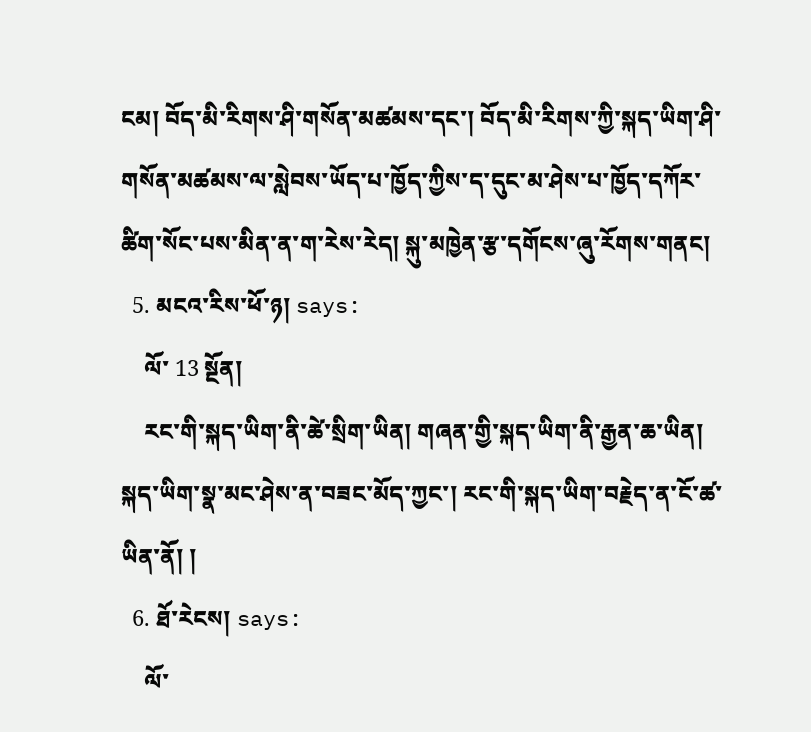ངམ། བོད་མི་རིགས་ཤི་གསོན་མཚམས་དང་། བོད་མི་རིགས་ཀྱི་སྐད་ཡིག་ཤི་གསོན་མཚམས་ལ་སླེབས་ཡོད་པ་ཁྱོད་ཀྱིས་ད་དུང་མ་ཤེས་པ་ཁྱོད་དཀོར་ཚིག་སོང་པས་མིན་ན་ག་རེས་རེད། སྐུ་མཁྱེན་རྩ་དགོངས་ཞུ་རོགས་གནང།
  5. མངའ་རིས་ཕོ་ཉ། says:
    ལོ་ 13 སྔོན།
    རང་གི་སྐད་ཡིག་ནི་ཚེ་སྲིག་ཡིན། གཞན་གྱི་སྐད་ཡིག་ནི་རྒྱན་ཆ་ཡིན། སྐད་ཡིག་སྣ་མང་ཤེས་ན་བཟང་མོད་ཀྱང་། རང་གི་སྐད་ཡིག་བརྗེད་ན་ངོ་ཚ་ཡིན་ནོ། །
  6. ཐོ་རེངས། says:
    ལོ་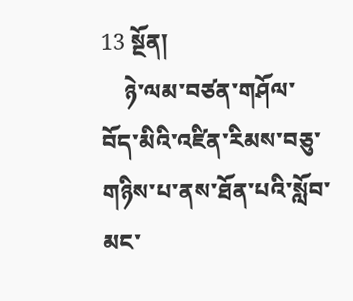13 སྔོན།
    ཉེ་ལམ་བཙན་གཤོལ་བོད་མིའི་འཛིན་རིམས་བཅུ་གཉིས་པ་ནས་ཐོན་པའི་སློབ་མང་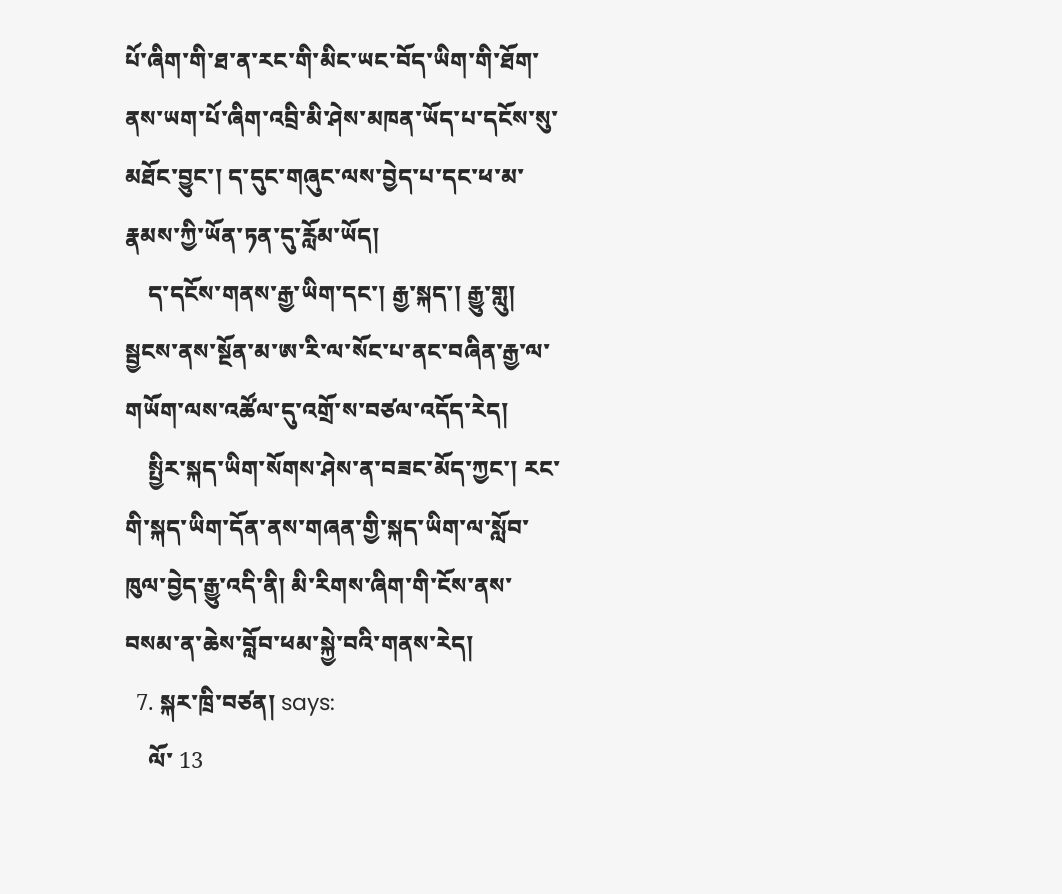པོ་ཞིག་གི་ཐ་ན་རང་གི་མིང་ཡང་བོད་ཡིག་གི་ཐོག་ནས་ཡག་པོ་ཞིག་འབྲི་མི་ཤེས་མཁན་ཡོད་པ་དངོས་སུ་མཐོང་བྱུང་། ད་དུང་གཞུང་ལས་བྱེད་པ་དང་ཕ་མ་རྣམས་ཀྱི་ཡོན་ཏན་དུ་རློམ་ཡོད།
    ད་དངོས་གནས་རྒྱ་ཡིག་དང་། རྒྱ་སྐད་། རྒྱུ་གླུ། སྦྱངས་ནས་སྔོན་མ་ཨ་རི་ལ་སོང་པ་ནང་བཞིན་རྒྱ་ལ་གཡོག་ལས་འཚོལ་དུ་འགྲོ་ས་བཙལ་འདོད་རེད།
    སྤྱིར་སྐད་ཡིག་སོགས་ཤེས་ན་བཟང་མོད་ཀྱང་། རང་གི་སྐད་ཡིག་དོན་ནས་གཞན་གྱི་སྐད་ཡིག་ལ་སློབ་ཁུལ་བྱེད་རྒྱུ་འདི་ནི། མི་རིགས་ཞིག་གི་ངོས་ནས་བསམ་ན་ཆེས་བློབ་ཕམ་སྐྱེ་བའི་གནས་རེད།
  7. སྐར་ཁྲི་བཙན། says:
    ལོ་ 13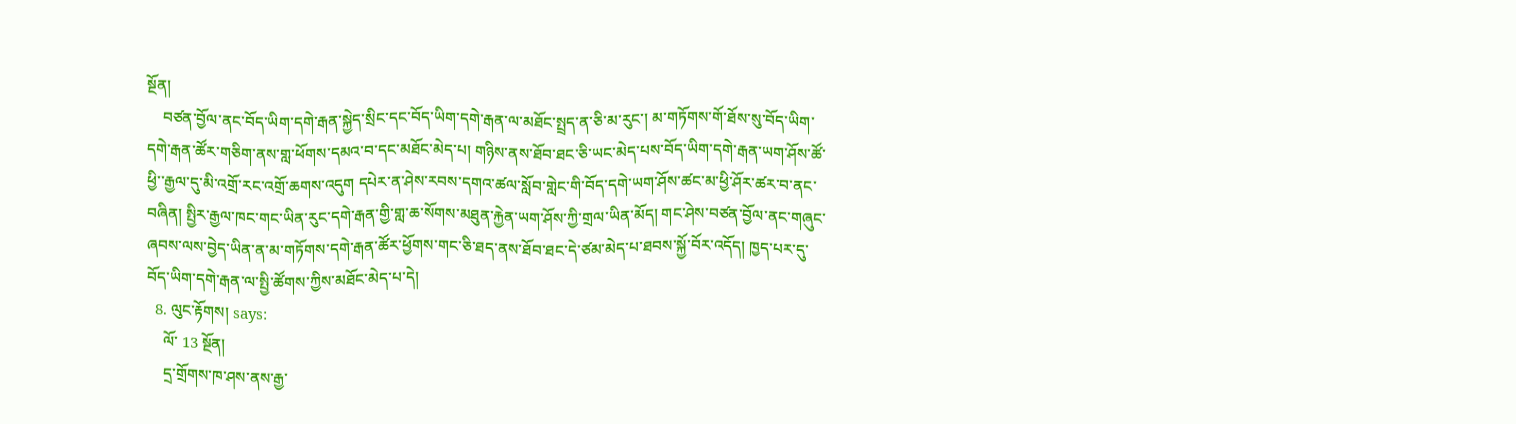སྔོན།
    བཙན་བྱོལ་ནང་བོད་ཡིག་དགེ་རྒན་སྐྱེད་སྲིང་དང་བོད་ཡིག་དགེ་རྒན་ལ་མཐོང་སྤྲད་ན་ཅི་མ་རུང་། མ་གཏོགས་གོ་ཐོས་སུ་བོད་ཡིག་དགེ་རྒན་ཚོར་གཅིག་ནས་གླ་ཕོགས་དམའ་བ་དང་མཐོང་མེད་པ། གཉིས་ནས་ཐོབ་ཐང་ཅི་ཡང་མེད་པས་བོད་ཡིག་དགེ་རྒན་ཡག་ཤོས་ཚོ་ཕྱི་་རྒྱལ་དུ་མི་འགྲོ་རང་འགྲོ་ཆགས་འདུག དཔེར་ན་ཤེས་རབས་དགའ་ཚལ་སློབ་གླེང་གི་བོད་དགེ་ཡག་ཤོས་ཚང་མ་ཕྱི་ཤོར་ཚར་བ་ནང་བཞིན། སྤྱིར་རྒྱལ་ཁང་གང་ཡིན་རུང་དགེ་རྒན་གྱི་གླ་ཆ་སོགས་མཐུན་རྐྱེན་ཡག་ཤོས་ཀྱི་གྲལ་ཡིན་མོད། གང་ཤེས་བཙན་བྱོལ་ནང་གཞུང་ཞབས་ལས་བྱེད་ཡིན་ན་མ་གཏོགས་དགེ་རྒན་ཚོར་ཕྱོགས་གང་ཅི་ཐད་ནས་ཐོབ་ཐང་དེ་ཙམ་མེད་པ་ཐབས་སྐྱོ་བོར་འདོད། ཁྱད་པར་དུ་བོད་ཡིག་དགེ་རྒན་ལ་སྤྱི་ཚོགས་ཀྱིས་མཐོང་མེད་པ་དེ།
  8. ལུང་རྟོགས། says:
    ལོ་ 13 སྔོན།
    དྲ་གྲོགས་ཁ་ཤས་ནས་རྒྱ་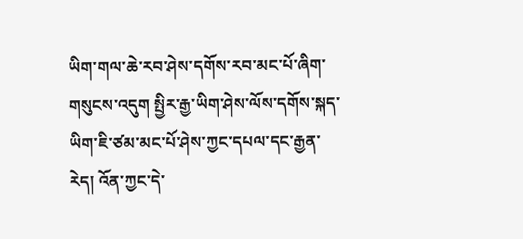ཡིག་གལ་ཆེ་རབ་ཤེས་དགོས་རབ་མང་པོ་ཞིག་གསུངས་འདུག སྤྱིར་རྒྱ་ཡིག་ཤེས་ལོས་དགོས་སྐད་ཡིག་ཇི་ཙམ་མང་པོ་ཤེས་ཀྱང་དཔལ་དང་རྒྱན་རེད། འོན་ཀྱང་དེ་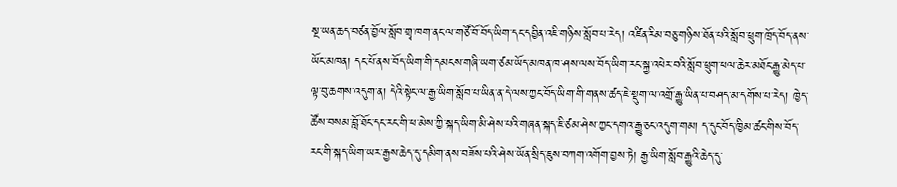སྔ་ཡན་ཆད་བཙན་བྱོལ་སློབ་གྲྭ་ཁག་ནང་ལ་གཙོ་བོ་བོད་ཡིག་དང་དབྱིན་འཇི་གཉིས་སློབ་པ་རེད། འཛིན་རིམ་བཅུ་གཉིས་ཐོན་པའི་སློབ་ཕྲུག་ཁྲོད་བོད་ནས་ཡོང་མཁན། དང་པོ་ནས་བོད་ཡིག་གི་དམངས་གཞི་ཡག་ཙམ་ཡོད་མཁན་ཁ་ཤས་ལས་བོད་ཡིག་རང་སྐྱ་འཕེར་བའི་སློབ་ཕྲུག་ཕལ་ཆེར་མཐོང་རྒྱུ་མེད་པ་ལྟ་བུ་ཆགས་འདུག་ན། དེའི་སྟེང་ལ་རྒྱ་ཡིག་སློབ་པ་ཡིན་ན་དེ་ལས་ཀྱང་བོད་ཡིག་གི་གནས་ཚད་ཇེ་སྡུག་ལ་འགྲོ་རྒྱུ་ཡིན་པ་བཤད་མ་དགོས་པ་རེད། ཁྱེད་ཚོས་བསམ་བློ་ཐོང་དང་རང་གི་ཕ་མེས་ཀྱི་སྐད་ཡིག་མི་ཤེས་པའི་གཞན་སྐད་ཇི་ཙམ་ཤེས་ཀྱང་དགའ་རྒྱུ་ཅང་འདུག་གམ། ད་དུང་བོད་ཁྱིམ་ཚང་གིས་བོད་རང་གི་སྐད་ཡིག་ཡར་རྒྱས་ཆེད་དུ་དམིག་ནས་བཟོས་པའི་ཤེས་ཡོན་སྲིད་ཇུས་བཀག་འགོག་བྱས་ཏེ། རྒྱ་ཡིག་སློབ་རྒྱུའི་ཆེད་དུ་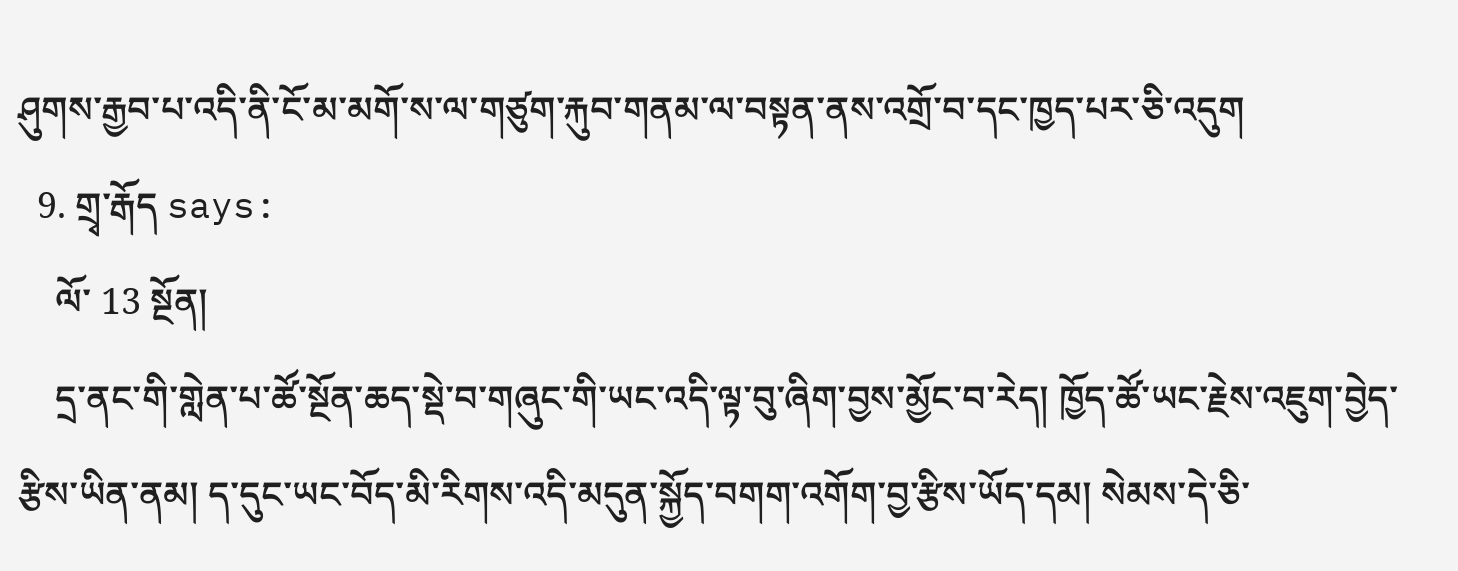ཤུགས་རྒྱབ་པ་འདི་ནི་ངོ་མ་མགོ་ས་ལ་གཙུག་རྐུབ་གནམ་ལ་བསྟན་ནས་འགྲོ་བ་དང་ཁྱད་པར་ཅི་འདུག
  9. གྲྭ་རྒོད says:
    ལོ་ 13 སྔོན།
    དྲ་ནང་གི་གླེན་པ་ཚོ་སྔོན་ཆད་སྡེ་བ་གཞུང་གི་ཡང་འདི་ལྟ་བུ་ཞིག་བྱས་མྱོང་བ་རེད། ཁྱོད་ཚོ་ཡང་རྗེས་འཇུག་བྱེད་རྩིས་ཡིན་ནམ། ད་དུང་ཡང་བོད་མི་རིགས་འདི་མདུན་སྐྱོད་བགག་འགོག་བྱ་རྩིས་ཡོད་དམ། སེམས་དེ་ཅི་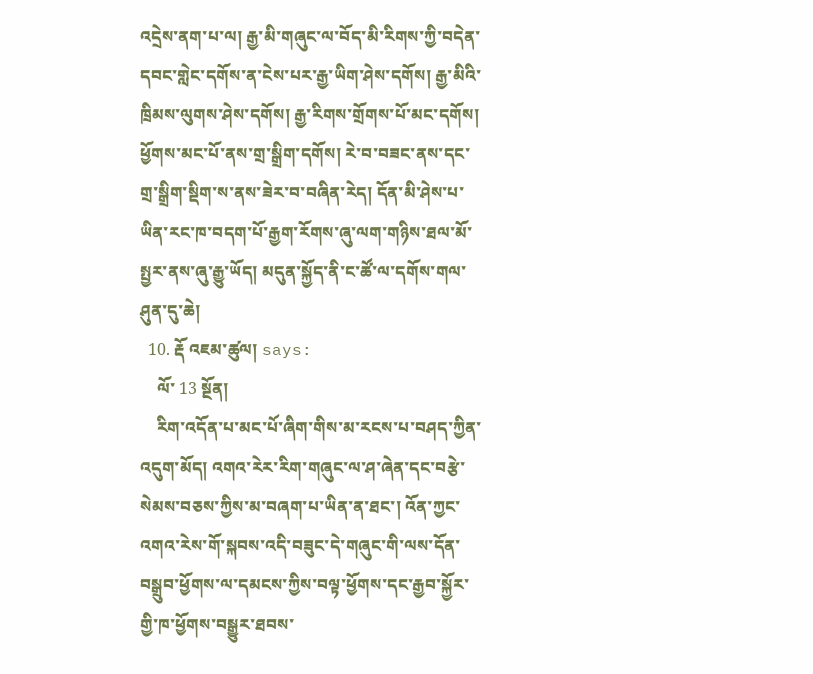འདྲེས་ནག་པ་ལ། རྒྱ་མི་གཞུང་ལ་བོད་མི་རིགས་ཀྱི་བདེན་དབང་གླེང་དགོས་ན་ངེས་པར་རྒྱ་ཡིག་ཤེས་དགོས། རྒྱ་མིའི་ཁྲིམས་ལུགས་ཤེས་དགོས། རྒྱ་རིགས་གྲོགས་པོ་མང་དགོས། ཕྱོགས་མང་པོ་ནས་གྲ་སྒྲིག་དགོས། རེ་བ་བཟང་ནས་དང་གྲ་སྒྲིག་སྡིག་ས་ནས་ཟེར་བ་བཞིན་རེད། དོན་མི་ཤེས་པ་ཡིན་རང་ཁ་བདག་པོ་རྒྱག་རོགས་ཞུ་ལག་གཉིས་ཐལ་མོ་སྤྱར་ནས་ཞུ་རྒྱུ་ཡོད། མདུན་སྐྱོད་ནི་ང་ཚོ་ལ་དགོས་གལ་ཤུན་དུ་ཆེ།
  10. རྡོ འཇམ་ཚུལ། says:
    ལོ་ 13 སྔོན།
    རིག་འདོན་པ་མང་པོ་ཞིག་གིས་མ་རངས་པ་བཤད་ཀྱིན་འདུག་མོད། འགའ་རེར་རིག་གཞུང་ལ་ཤ་ཞེན་དང་བརྩེ་སེམས་བཅས་ཀྱིས་མ་བཞག་པ་ཡིན་ན་ཐང་། འོན་ཀྱང་འགའ་རེས་གོ་སྐབས་འདི་བཟུང་དེ་གཞུང་གི་ལས་དོན་བསྒྲུབ་ཕྱོགས་ལ་དམངས་ཀྱིས་བལྟ་ཕྱོགས་དང་རྒྱབ་སྐྱོར་གྱི་ཁ་ཕྱོགས་བསྒྱུར་ཐབས་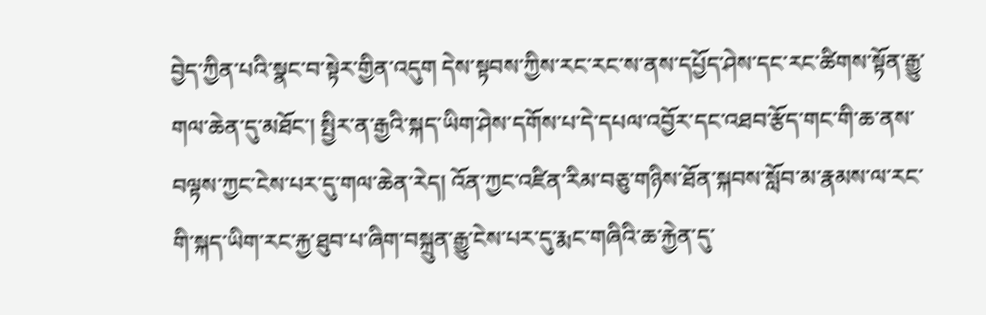བྱེད་ཀྱིན་པའི་སྣང་བ་སྟེར་གྱིན་འདུག དེས་སྟབས་ཀྱིས་རང་རང་ས་ནས་དཔྱོད་ཤེས་དང་རང་ཚིགས་སྟོན་རྒྱུ་གལ་ཆེན་དུ་མཐོང་། སྤྱིར་ན་རྒྱའི་སྐད་ཡིག་ཤེས་དགོས་པ་དེ་དཔལ་འབྱོར་དང་འཐབ་རྩོད་གང་གི་ཆ་ནས་བལྟས་ཀྱང་ངེས་པར་དུ་གལ་ཆེན་རེད། འོན་ཀྱང་འཛིན་རིམ་བཅུ་གཉིས་ཐོན་སྐབས་སློབ་མ་རྣམས་ལ་རང་གི་སྐད་ཡིག་རང་རྐྱ་ཐུབ་པ་ཞིག་བསྐྲུན་རྒྱུ་ངེས་པར་དུ་རྨང་གཞིའི་ཆ་རྐྱེན་དུ་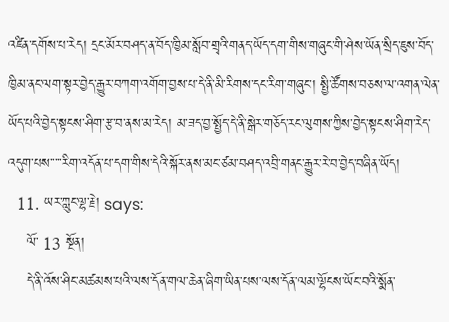འཛིན་དགོས་པ་རེད། དྲང་མོར་བཤད་ན་བོད་ཁྱིམ་སློབ་གྲྭའི་གནད་ཡོད་དག་གིས་གཞུང་གི་ཤེས་ཡོན་སྲིད་ཇུས་བོད་ཁྱིམ་ནང་ལག་སྟར་བྱེད་རྒྱུར་བཀག་འགོག་བྱས་པ་དེ་ནི་མི་རིགས་དང་རིག་གཞུང་། སྤྱི་ཚོགས་བཅས་ལ་འགན་ལེན་ཡོད་པའི་བྱེད་སྟངས་ཤིག་རྩ་བ་ནས་མ་རེད། མ་ཟད་བྱ་སྤྱོད་དེ་ནི་སྒེར་གཅོད་རང་ལུགས་ཀྱིས་བྱེད་སྟངས་ཤིག་རེད་འདུག་པས་་་་་རིག་འདོན་པ་དག་གིས་དེའི་སྐོར་ནས་མང་ཙམ་བཤད་འབྲི་གནང་རྒྱུར་རེ་བ་བྱེད་བཞིན་ཡོད།
  11. ཡར་ཀླུང་ལྷ་རྗེ། says:
    ལོ་ 13 སྔོན།
    དེ་ནི་འོས་ཤིང་མཚམས་པའི་ལས་དོན་གལ་ཆེན་ཞིག་ཡིན་པས་ལས་དོན་ལམ་ལྷོངས་ཡོང་བའི་སྨོན་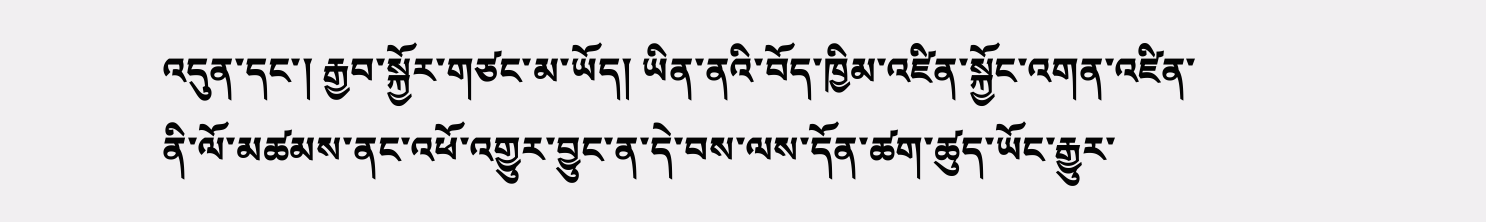འདུན་དང་། རྒྱབ་སྐྱོར་གཙང་མ་ཡོད། ཡིན་ནའི་བོད་ཁྱིམ་འཛིན་སྐྱོང་འགན་འཛིན་ནི་ལོ་མཚམས་ནང་འཕོ་འགྱུར་བྱུང་ན་དེ་བས་ལས་དོན་ཚག་ཚུད་ཡོང་རྒྱུར་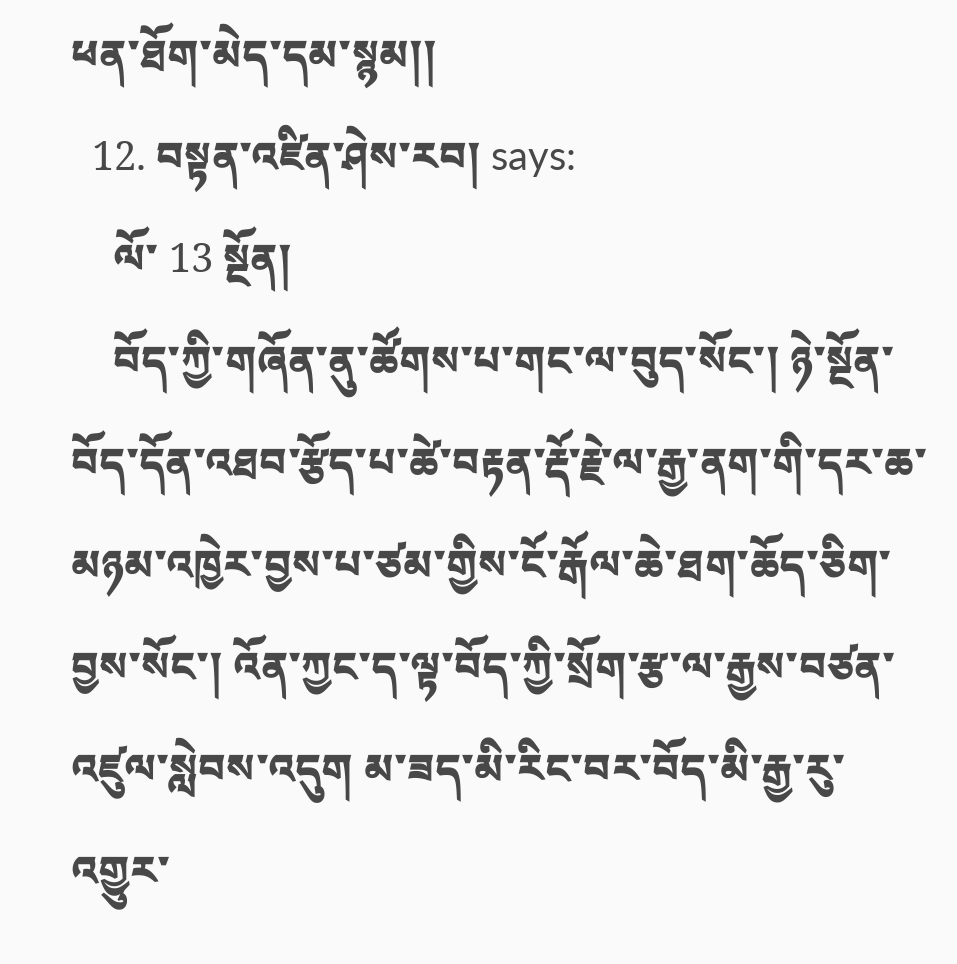ཕན་ཐོག་མེད་དམ་སྙམ།།
  12. བསྟན་འཛིན་ཤེས་རབ། says:
    ལོ་ 13 སྔོན།
    བོད་ཀྱི་གཞོན་ནུ་ཚོགས་པ་གང་ལ་བུད་སོང་། ཉེ་སྔོན་བོད་དོན་འཐབ་རྩོད་པ་ཚེ་བརྟན་རྡོ་རྗེ་ལ་རྒྱ་ནག་གི་དར་ཆ་མཉམ་འཁྱེར་བྱས་པ་ཙམ་གྱིས་ངོ་རྒོལ་ཆེ་ཐག་ཆོད་ཅིག་བྱས་སོང་། འོན་ཀྱང་ད་ལྟ་བོད་ཀྱི་སྲོག་རྩ་ལ་རྒྱས་བཙན་འཛུལ་སླེབས་འདུག མ་ཟད་མི་རིང་བར་བོད་མི་རྒྱ་རུ་འགྱུར་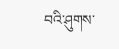བའི་ཤུགས་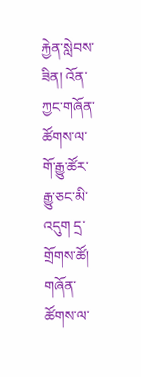རྐྱེན་སླེབས་ཟིན། འོན་ཀྱང་གཞོན་ཚོགས་ལ་གོ་རྒྱུ་ཚོར་རྒྱུ་ཅང་མི་འདུག དྲ་གྲོགས་ཚོ། གཞོན་ཚོགས་ལ་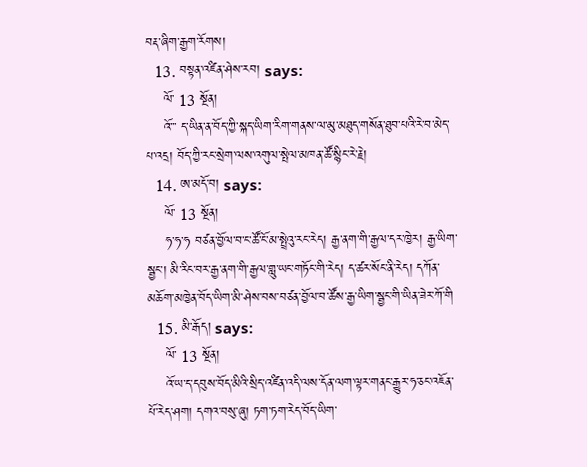བརྡ་ཞིག་རྒྱག་རོགས།
  13. བསྟན་འཛིན་ཤེས་རབ། says:
    ལོ་ 13 སྔོན།
    འོ་་་ ད་ཡིན་ན་བོད་ཀྱི་སྐད་ཡིག་རིག་གནས་ལ་མུ་མཐུད་གསོན་ཐུབ་པའི་རེ་བ་མེད་པ་འདྲ། བོད་ཀྱི་རང་སྲེག་ལས་འགུལ་སྤེལ་མཁན་ཚོ་སྙིང་རེ་རྗེ།
  14. ཨ་མདོ་བ། says:
    ལོ་ 13 སྔོན།
    ཧ་ཧ་ཧ བཙན་བྱོལ་བ་ང་ཚོ་ངོ་མ་སྤྲེའུ་རང་རེད། རྒྱ་ནག་གི་རྒྱལ་དར་ཁྱེར། རྒྱ་ཡིག་སྦྱང་། མི་རིང་བར་རྒྱ་ནག་གི་རྒྱལ་གླུ་ཡང་གཏོང་གི་རེད། ད་ཚར་སོང་ནི་རེད། དཀོན་མཆོག་མཁྱེན་བོད་ཡིག་མི་ཤེས་བས་བཙན་བྱོལ་བ་ཚོས་རྒྱ་ཡིག་སྦྱང་གི་ཡིན་ཟེར་ཀོ་གི
  15. མི་རྒོད། says:
    ལོ་ 13 སྔོན།
    འོ་ཡ་ད་དབུས་བོད་མིའི་སྲིད་འཛིན་འདི་ལས་དོན་ལག་ལྟར་གནང་རྒྱུར་ཧ་ཅང་འཇོན་པོ་རེད་ཤག། དགའ་བསུ་ཞུ། ཏག་ཏག་རེད་བོད་ཡིག་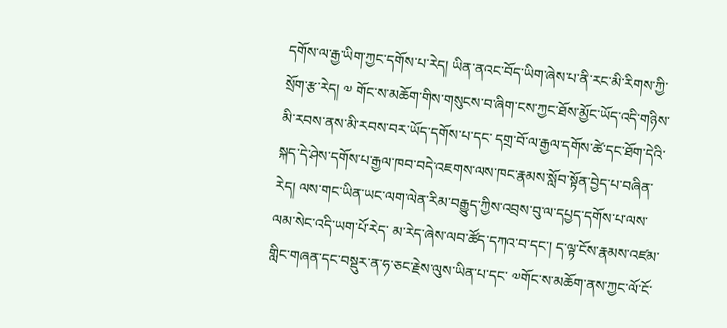དགོས་ལ་རྒྱ་ཡིག་ཀྱང་དགོས་པ་རེད། ཡིན་ནའང་བོད་ཡིག་ཞེས་པ་ནི་རང་མི་རིགས་ཀྱི་སྲོག་རྩ་རེད། ༧ གོང་ས་མཆོག་གིས་གསུངས་བ་ཞིག་ངས་ཀྱང་ཐོས་མྱོང་ཡོད་འདི་གཉིས་མི་རབས་ནས་མི་རབས་བར་ཡོད་དགོས་པ་དང་ དགྲ་བོ་ལ་རྒྱལ་དགོས་ཚེ་དང་ཐོག་དེའི་སྐད་དེ་ཤེས་དགོས་པ་རྒྱལ་ཁབ་བདེ་འཇགས་ལས་ཁང་རྣམས་སློབ་སྟོན་བྱེད་པ་བཞིན་རེད། ལས་གང་ཡིན་ཡང་ལག་ལེན་རིམ་བརྒྱུད་ཀྱིས་འབྲས་བུ་ལ་དཔྱད་དགོས་པ་ལས་ལམ་སེང་འདི་ཡག་པོ་རེད་ མ་རེད་ཞེས་ལབ་ཚོད་དཀའ་བ་དང་། ད་ལྟ་ངོས་རྣམས་འཛམ་གླིང་གཞན་དང་བསྡུར་ན་ཧ་ཅང་རྗེས་ལུས་ཡིན་པ་དང་ ༧གོང་ས་མཆོག་ནས་ཀྱང་ལོ་ངོ་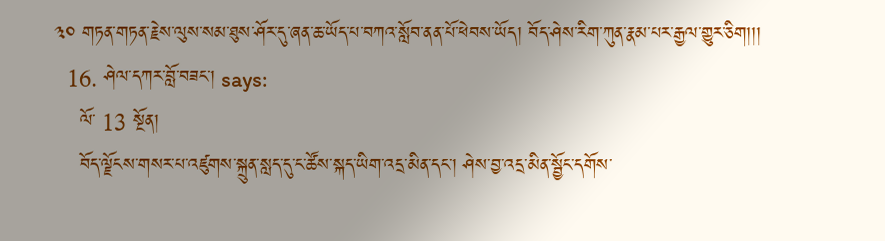༣༠ གཏན་གཏན་རྗེས་ལུས་སམ་ཐུས་ཤོར་དུ་ཞན་ཆ་ཡོད་པ་བཀའ་སློབ་ནན་པོ་ཕེབས་ཡོད། བོད་ཤེས་རིག་ཀུན་རྣམ་པར་རྒྱལ་གྱུར་ཅིག།།།
  16. ཤེལ་དཀར་བློ་བཟང་། says:
    ལོ་ 13 སྔོན།
    བོད་ལྗོངས་གསར་པ་འཛུགས་སྐྲུན་སླད་དུ་ང་ཚོས་སྐད་ཡིག་འདྲ་མིན་དང་། ཤེས་བྱ་འདྲ་མིན་སྦྱོང་དགོས་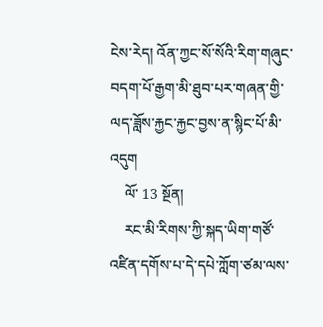ངེས་རེད། འོན་ཀྱང་སོ་སོའི་རིག་གཞུང་བདག་པོ་རྒྱག་མི་ཐུབ་པར་གཞན་གྱི་ལད་ཟློས་རྐྱང་རྐྱང་བྱས་ན་སྙིང་པོ་མི་འདུག
    ལོ་ 13 སྔོན།
    རང་མི་རིགས་ཀྱི་སྐད་ཡིག་གཙོ་འཛིན་དགོས་པ་དེ་དཔེ་ཀློག་ཙམ་ལས་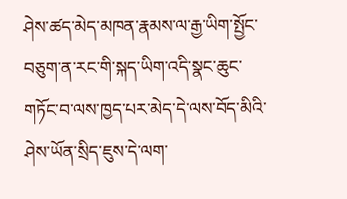ཤེས་ཚད་མེད་མཁན་རྣམས་ལ་རྒྱ་ཡིག་སྤྱོང་བཅུག་ན་རང་གི་སྐད་ཡིག་འདི་སྣང་ཆུང་གཏོང་བ་ལས་ཁྱད་པར་མེད་དེ་ལས་བོད་མིའི་ཤེས་ཡོན་སྲིད་ཇུས་དེ་ལག་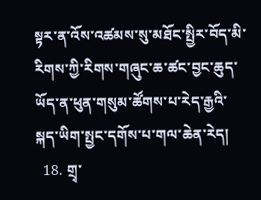སྟར་ན་འོས་འཚམས་སུ་མཐོང་སྤྱིར་བོད་མི་རིགས་ཀྱི་རིགས་གཞུང་ཆ་ཚང་བྱང་ཆུད་ཡོད་ན་ཕུན་གསུམ་ཚོགས་པ་རེད་རྒྱའི་སྐད་ཡིག་སྤྱང་དགོས་པ་གལ་ཆེན་རེད།
  18. གྲྭ་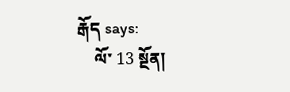རྒོད says:
    ལོ་ 13 སྔོན།